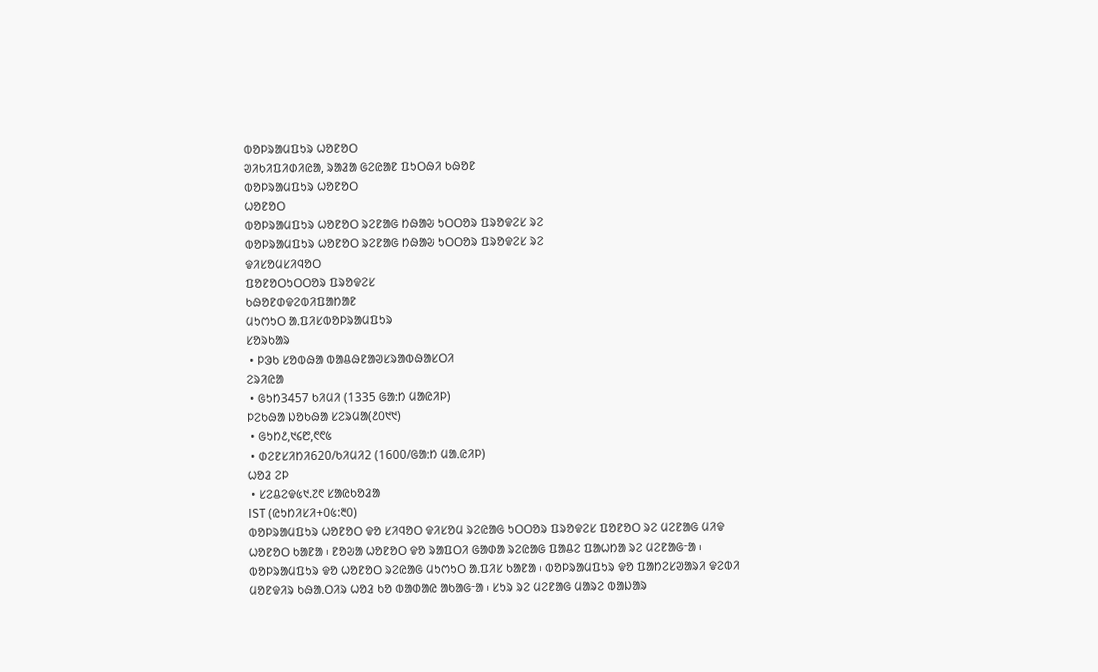ᱵᱚᱞᱨᱟᱢᱯᱩᱨ ᱦᱚᱱᱚᱛ
ᱣᱤᱠᱤᱯᱤᱰᱤᱭᱟ, ᱨᱟᱲᱟ ᱜᱮᱭᱟᱱ ᱯᱩᱛᱷᱤ ᱠᱷᱚᱱ
ᱵᱚᱞᱨᱟᱢᱯᱩᱨ ᱦᱚᱱᱚᱛ
ᱦᱚᱱᱚᱛ
ᱵᱚᱞᱨᱟᱢᱯᱩᱨ ᱦᱚᱱᱚᱛ ᱨᱮᱱᱟᱜ ᱴᱷᱟᱶ ᱩᱛᱛᱚᱨ ᱯᱨᱚᱫᱮᱥ ᱨᱮ
ᱵᱚᱞᱨᱟᱢᱯᱩᱨ ᱦᱚᱱᱚᱛ ᱨᱮᱱᱟᱜ ᱴᱷᱟᱶ ᱩᱛᱛᱚᱨ ᱯᱨᱚᱫᱮᱥ ᱨᱮ
ᱫᱤᱥᱚᱢᱥᱤᱧᱚᱛ
ᱯᱚᱱᱚᱛᱩᱛᱛᱚᱨ ᱯᱨᱚᱫᱮᱥ
ᱠᱷᱚᱱᱰᱫᱮᱵᱤᱯᱟᱴᱟᱱ
ᱢᱩᱬᱩᱛ ᱟᱹᱯᱤᱥᱵᱚᱞᱨᱟᱢᱯᱩᱨ
ᱥᱚᱨᱠᱟᱨ
 • ᱞᱳᱠ ᱥᱚᱵᱷᱟ ᱵᱟᱪᱷᱱᱟᱣᱥᱨᱟᱵᱷᱟᱥᱛᱤ
ᱮᱨᱤᱭᱟ
 • ᱜᱩᱴ3457 ᱠᱤᱢᱤ (1335 ᱜᱟᱺᱴ ᱢᱟᱭᱤᱞ)
ᱞᱮᱠᱷᱟ ᱡᱚᱠᱷᱟ ᱥᱮᱨᱢᱟ(᱒᱐᱑᱑)
 • ᱜᱩᱴ᱒,᱑᱔᱘,᱖᱖᱕
 • ᱰᱮᱱᱥᱤᱴᱤ620/ᱠᱤᱢᱤ2 (1600/ᱜᱟᱺᱴ ᱢᱟᱹᱭᱤᱞ)
ᱦᱚᱲ ᱮᱞ
 • ᱥᱮᱪᱮᱫ᱕᱑.᱗᱖ ᱥᱟᱭᱠᱚᱲᱟ
IST (ᱭᱩᱴᱤᱥᱤ+᱐᱕:᱓᱐)
ᱵᱚᱞᱨᱟᱢᱯᱩᱨ ᱦᱚᱱᱚᱛ ᱫᱚ ᱥᱤᱧᱚᱛ ᱫᱤᱥᱚᱢ ᱨᱮᱭᱟᱜ ᱩᱛᱛᱚᱨ ᱯᱨᱚᱫᱮᱥ ᱯᱚᱱᱚᱛ ᱨᱮ ᱢᱮᱱᱟᱜ ᱢᱤᱫ ᱦᱚᱱᱚᱛ ᱠᱟᱱᱟ ᱾ ᱱᱚᱶᱟ ᱦᱚᱱᱚᱛ ᱫᱚ ᱨᱟᱯᱛᱤ ᱜᱟᱰᱟ ᱨᱮᱭᱟᱜ ᱯᱟᱪᱮ ᱯᱟᱦᱴᱟ ᱨᱮ ᱢᱮᱱᱟᱜᱼᱟ ᱾ ᱵᱚᱞᱨᱟᱢᱯᱩᱨ ᱫᱚ ᱦᱚᱱᱚᱛ ᱨᱮᱭᱟᱜ ᱢᱩᱬᱩᱛ ᱟᱹᱯᱤᱥ ᱠᱟᱱᱟ ᱾ ᱵᱚᱞᱨᱟᱢᱯᱩᱨ ᱫᱚ ᱯᱟᱴᱮᱥᱣᱟᱨᱤ ᱫᱮᱵᱤ ᱢᱚᱱᱫᱤᱨ ᱠᱷᱟᱹᱛᱤᱨ ᱦᱚᱲ ᱠᱚ ᱵᱟᱰᱟᱭ ᱟᱠᱟᱜᱼᱟ ᱾ ᱥᱩᱨ ᱨᱮ ᱢᱮᱱᱟᱜ ᱢᱟᱨᱮ ᱵᱟᱡᱟᱨ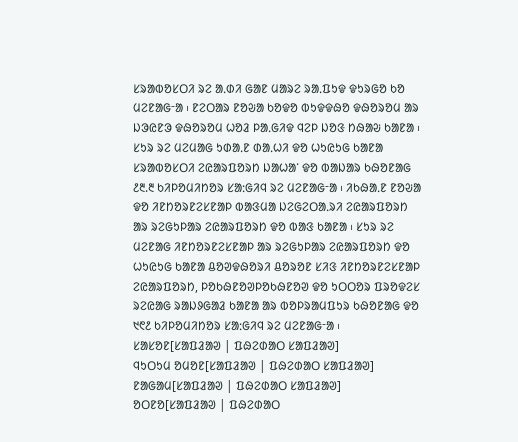ᱥᱨᱟᱵᱚᱥᱛᱤ ᱨᱮ ᱟᱹᱰᱤ ᱜᱟᱱ ᱢᱟᱨᱮ ᱨᱟᱹᱯᱩᱫ ᱫᱩᱨᱜᱚ ᱠᱚ ᱢᱮᱱᱟᱜᱼᱟ ᱾ ᱱᱮᱛᱟᱨ ᱱᱚᱶᱟ ᱠᱚᱫᱚ ᱵᱩᱫᱫᱷᱚ ᱫᱷᱚᱨᱚᱢ ᱟᱨ ᱡᱳᱭᱱᱳ ᱫᱷᱚᱨᱚᱢ ᱦᱚᱲ ᱞᱟᱹᱜᱤᱫ ᱧᱮᱞ ᱡᱚᱝ ᱴᱷᱟᱶ ᱠᱟᱱᱟ ᱾ ᱥᱩᱨ ᱨᱮ ᱢᱮᱢᱟᱜ ᱩᱰᱟᱹᱱ ᱰᱟᱹᱦᱤ ᱫᱚ ᱦᱩᱭᱩᱜ ᱠᱟᱱᱟ ᱥᱨᱟᱵᱚᱥᱛᱤ ᱮᱭᱟᱨᱯᱚᱨᱴ ᱡᱟᱦᱟᱸ ᱫᱚ ᱵᱟᱡᱟᱨ ᱠᱷᱚᱱᱟᱜ ᱒᱓.᱓ ᱠᱤᱞᱚᱢᱤᱴᱚᱨ ᱥᱟᱺᱜᱤᱧ ᱨᱮ ᱢᱮᱱᱟᱜᱼᱟ ᱾ ᱤᱠᱷᱟᱹᱱ ᱱᱚᱶᱟ ᱫᱚ ᱤᱱᱴᱚᱨᱱᱮᱥᱱᱟᱞ ᱵᱟᱝᱢᱟ ᱡᱮᱜᱮᱛᱟᱹᱨᱤ ᱮᱭᱟᱨᱯᱚᱨᱴ ᱟᱨ ᱨᱮᱜᱩᱞᱟᱨ ᱮᱭᱟᱨᱯᱚᱨᱴ ᱫᱚ ᱵᱟᱝ ᱠᱟᱱᱟ ᱾ ᱥᱩᱨ ᱨᱮ ᱢᱮᱱᱟᱜ ᱤᱱᱴᱚᱨᱱᱮᱥᱱᱟᱞ ᱟᱨ ᱨᱮᱜᱩᱞᱟᱨ ᱮᱭᱟᱨᱯᱚᱨᱴ ᱫᱚ ᱦᱩᱭᱩᱜ ᱠᱟᱱᱟ ᱪᱚᱣᱫᱷᱚᱨᱤ ᱪᱚᱨᱚᱱ ᱥᱤᱝ ᱤᱱᱴᱚᱨᱱᱮᱥᱱᱟᱞ ᱮᱭᱟᱨᱯᱚᱨᱴ, ᱞᱚᱠᱷᱱᱚᱣᱞᱚᱠᱷᱱᱚᱣ ᱫᱚ ᱩᱛᱛᱚᱨ ᱯᱨᱚᱫᱮᱥ ᱨᱮᱭᱟᱜ ᱨᱟᱡᱽᱜᱟᱲ ᱠᱟᱱᱟ ᱟᱨ ᱵᱚᱞᱨᱟᱢᱯᱩᱨ ᱠᱷᱚᱱᱟᱜ ᱫᱚ ᱑᱖᱒ ᱠᱤᱞᱚᱢᱤᱴᱚᱨ ᱥᱟᱺᱜᱤᱧ ᱨᱮ ᱢᱮᱱᱟᱜᱼᱟ ᱾
ᱥᱟᱥᱚᱱ[ᱥᱟᱯᱲᱟᱣ | ᱯᱷᱮᱰᱟᱛ ᱥᱟᱯᱲᱟᱣ]
ᱧᱩᱛᱩᱢ ᱚᱢᱚᱱ[ᱥᱟᱯᱲᱟᱣ | ᱯᱷᱮᱰᱟᱛ ᱥᱟᱯᱲᱟᱣ]
ᱱᱟᱜᱟᱢ[ᱥᱟᱯᱲᱟᱣ | ᱯᱷᱮᱰᱟᱛ ᱥᱟᱯᱲᱟᱣ]
ᱚᱛᱱᱚ[ᱥᱟᱯᱲᱟᱣ | ᱯᱷᱮᱰᱟᱛ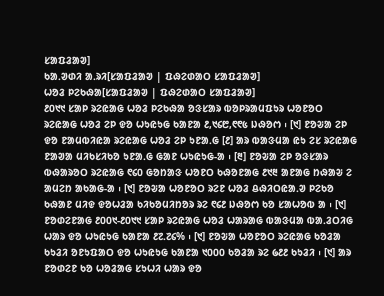ᱥᱟᱯᱲᱟᱣ]
ᱠᱟᱹᱣᱰᱤ ᱟᱹᱨᱤ[ᱥᱟᱯᱲᱟᱣ | ᱯᱷᱮᱰᱟᱛ ᱥᱟᱯᱲᱟᱣ]
ᱦᱚᱲ ᱞᱮᱠᱷᱟ[ᱥᱟᱯᱲᱟᱣ | ᱯᱷᱮᱰᱟᱛ ᱥᱟᱯᱲᱟᱣ]
᱒᱐᱑᱑ ᱥᱟᱞ ᱨᱮᱭᱟᱜ ᱦᱚᱲ ᱞᱮᱠᱷᱟ ᱚᱝᱥᱟᱨ ᱵᱚᱞᱨᱟᱢᱯᱩᱨ ᱦᱚᱱᱚᱛ ᱨᱮᱭᱟᱜ ᱦᱚᱲ ᱮᱞ ᱫᱚ ᱦᱩᱭᱩᱜ ᱠᱟᱱᱟ ᱒,᱑᱔᱘,᱖᱖᱕ ᱡᱷᱚᱬ ᱾ [᱑] ᱱᱚᱶᱟ ᱮᱞ ᱫᱚ ᱱᱟᱢᱵᱤᱭᱟ ᱨᱮᱭᱟᱜ ᱦᱚᱲ ᱮᱞ ᱩᱱᱟᱹᱜ [᱒] ᱟᱨ ᱵᱟᱝᱢᱟ ᱭᱩ ᱮᱥ ᱨᱮᱭᱟᱜ ᱱᱟᱣᱟ ᱢᱤᱠᱥᱤᱠᱚ ᱩᱱᱟᱹᱜ ᱜᱟᱱ ᱦᱩᱭᱩᱜ-ᱟ ᱾ [᱓] ᱱᱚᱶᱟ ᱮᱞ ᱚᱝᱥᱟᱨ ᱵᱷᱟᱨᱚᱛ ᱨᱮᱭᱟᱜ ᱖᱔᱐ ᱜᱚᱴᱟᱝ ᱦᱚᱱᱛ ᱠᱷᱚᱱᱟᱜ ᱒᱑᱓ ᱟᱱᱟᱜ ᱴᱷᱟᱶ ᱮ ᱟᱢᱮᱴ ᱟᱠᱟᱜ-ᱟ ᱾ [᱑] ᱱᱚᱶᱟ ᱦᱚᱱᱚᱛ ᱨᱮᱱ ᱦᱚᱲ ᱪᱷᱤᱛᱭᱟᱹᱣ ᱞᱮᱠᱚ ᱠᱷᱟᱱ ᱢᱤᱫ ᱫᱚᱦᱲᱟ ᱠᱤᱠᱚᱢᱤᱴᱚᱨ ᱨᱮ ᱖᱔᱒ ᱡᱷᱚᱬ ᱠᱚ ᱥᱟᱦᱚᱵ ᱟ ᱾ [᱑] ᱱᱚᱰᱮᱱᱟᱜ ᱒᱐᱐᱑-᱒᱐᱑᱑ ᱥᱟᱞ ᱨᱮᱭᱟᱜ ᱦᱚᱲ ᱦᱟᱨᱟᱜ ᱵᱟᱝᱢᱟ ᱵᱟᱹᱲᱛᱤᱜ ᱦᱟᱨ ᱫᱚ ᱦᱩᱭᱩᱜ ᱠᱟᱱᱟ ᱒᱗ᱹ᱗᱔% ᱾ [᱑] ᱱᱚᱶᱟ ᱦᱚᱱᱚᱛ ᱨᱮᱭᱟᱜ ᱠᱚᱲᱟ ᱠᱩᱲᱤ ᱚᱱᱩᱯᱟᱛ ᱫᱚ ᱦᱩᱭᱩᱜ ᱠᱟᱱᱟ ᱑᱐᱐᱐ ᱠᱚᱲᱟ ᱨᱮ ᱙᱒᱒ ᱠᱩᱲᱤ ᱾ [᱑] ᱟᱨ ᱱᱚᱰᱮᱱ ᱠᱚ ᱦᱚᱲᱟᱜ ᱥᱩᱦᱤ ᱦᱟᱨ ᱫᱚ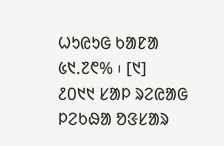ᱦᱩᱭᱩᱜ ᱠᱟᱱᱟ ᱕᱑ᱹ᱗᱖% ᱾ [᱑]
᱒᱐᱑᱑ ᱥᱟᱞ ᱨᱮᱭᱟᱜ ᱞᱮᱠᱷᱟ ᱚᱝᱥᱟᱨ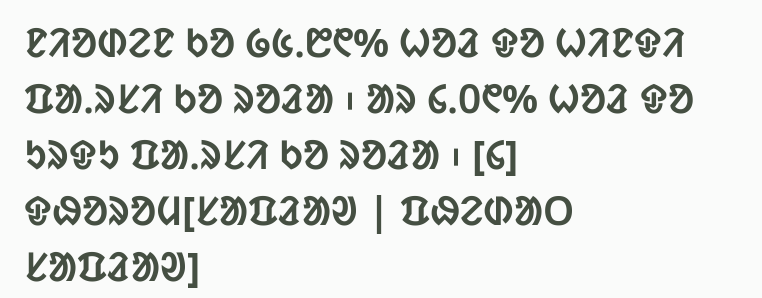ᱱᱤᱚᱰᱮᱱ ᱠᱚ ᱙᱕ᱹ᱘᱖% ᱦᱚᱲ ᱫᱚ ᱦᱤᱱᱫᱤ ᱯᱟᱹᱨᱥᱤ ᱠᱚ ᱨᱚᱲᱟ ᱾ ᱟᱨ ᱔ᱹ᱐᱖% ᱦᱚᱲ ᱫᱚ ᱩᱨᱫᱩ ᱯᱟᱹᱨᱥᱤ ᱠᱚ ᱨᱚᱲᱟ ᱾ [᱔]
ᱫᱷᱚᱨᱚᱢ[ᱥᱟᱯᱲᱟᱣ | ᱯᱷᱮᱰᱟᱛ ᱥᱟᱯᱲᱟᱣ]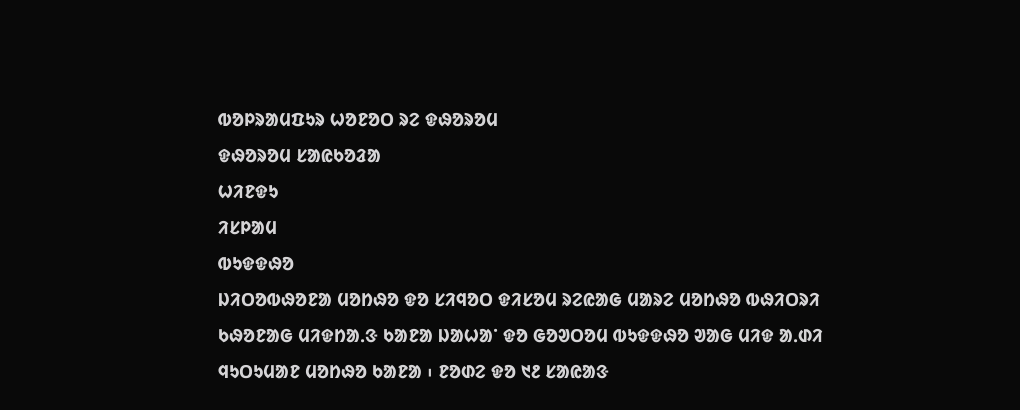ᱵᱚᱞᱨᱟᱢᱯᱩᱨ ᱦᱚᱱᱚᱛ ᱨᱮ ᱫᱷᱚᱨᱚᱢ
ᱫᱷᱚᱨᱚᱢ ᱥᱟᱭᱠᱚᱲᱟ
ᱦᱤᱱᱫᱩ
ᱤᱥᱞᱟᱢ
ᱵᱩᱫᱫᱷᱚ
ᱡᱤᱛᱚᱵᱷᱚᱱᱟ ᱢᱚᱴᱷᱚ ᱫᱚ ᱥᱤᱧᱚᱛ ᱫᱤᱥᱚᱢ ᱨᱮᱭᱟᱜ ᱢᱟᱨᱮ ᱢᱚᱴᱷᱚ ᱵᱷᱤᱛᱨᱤ ᱠᱷᱚᱱᱟᱜ ᱢᱤᱫᱴᱟᱹᱝ ᱠᱟᱱᱟ ᱡᱟᱦᱟᱸ ᱫᱚ ᱜᱚᱣᱛᱚᱢ ᱵᱩᱫᱫᱷᱚ ᱣᱟᱜ ᱢᱤᱫ ᱟᱹᱰᱤ ᱧᱩᱛᱩᱢᱟᱱ ᱢᱚᱴᱷᱚ ᱠᱟᱱᱟ ᱾ ᱱᱚᱰᱮ ᱫᱚ ᱑᱒ ᱥᱟᱭᱟᱝ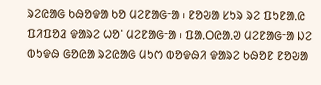ᱨᱮᱭᱟᱜ ᱠᱷᱚᱫᱟ ᱠᱚ ᱢᱮᱱᱟᱜᱼᱟ ᱾ ᱱᱚᱶᱟ ᱥᱩᱨ ᱨᱮ ᱯᱩᱱᱟᱹᱭ ᱯᱤᱯᱚᱲ ᱫᱟᱨᱮ ᱦᱚᱸ ᱢᱮᱱᱟᱜᱼᱟ ᱾ ᱯᱟᱹᱛᱭᱟᱹᱣ ᱢᱮᱱᱟᱜᱼᱟ ᱡᱮ ᱵᱩᱫᱷ ᱜᱚᱭᱟ ᱨᱮᱭᱟᱜ ᱢᱩᱬ ᱵᱚᱫᱷᱤ ᱫᱟᱨᱮ ᱠᱷᱚᱱ ᱱᱚᱶᱟ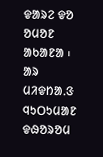ᱫᱟᱨᱮ ᱫᱚ ᱚᱢᱚᱱ ᱟᱠᱟᱱᱟ ᱾ ᱟᱨ ᱢᱤᱫᱴᱟᱹᱝ ᱧᱩᱛᱩᱢᱟᱱ ᱫᱷᱚᱨᱚᱢ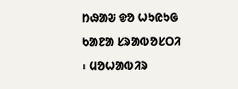ᱴᱷᱟᱶ ᱫᱚ ᱦᱩᱭᱩᱜ ᱠᱟᱱᱟ ᱥᱨᱟᱵᱚᱥᱛᱤ ᱾ ᱢᱚᱦᱟᱵᱤᱨ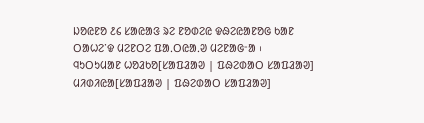ᱡᱚᱭᱱᱚ ᱒᱔ ᱥᱟᱭᱟᱝ ᱨᱮ ᱱᱚᱰᱮᱭ ᱫᱷᱮᱭᱟᱱᱚᱜ ᱠᱟᱱ ᱛᱟᱦᱮᱸᱫ ᱢᱮᱱᱛᱮ ᱯᱟᱹᱛᱭᱟᱹᱣ ᱢᱮᱱᱟᱜᱼᱟ ᱾
ᱧᱩᱛᱩᱢᱟᱱ ᱦᱚᱲᱠᱚ[ᱥᱟᱯᱲᱟᱣ | ᱯᱷᱮᱰᱟᱛ ᱥᱟᱯᱲᱟᱣ]
ᱢᱤᱰᱤᱭᱟ[ᱥᱟᱯᱲᱟᱣ | ᱯᱷᱮᱰᱟᱛ ᱥᱟᱯᱲᱟᱣ]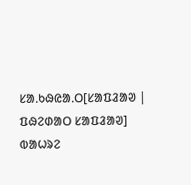ᱥᱟᱹᱠᱷᱭᱟᱹᱛ[ᱥᱟᱯᱲᱟᱣ | ᱯᱷᱮᱰᱟᱛ ᱥᱟᱯᱲᱟᱣ]
ᱵᱟᱦᱨᱮ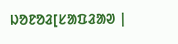ᱡᱚᱱᱚᱲ[ᱥᱟᱯᱲᱟᱣ |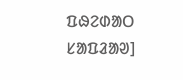ᱯᱷᱮᱰᱟᱛ ᱥᱟᱯᱲᱟᱣ]